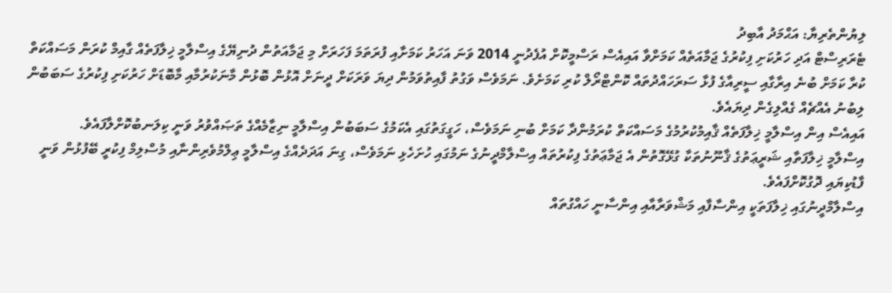ލިޔުންތެރިޔާ: އަޙްމަދު އާބިދު
ޓެރަރިސްޓް އަދި ހަރުކަށި ފިކުރުގެ ޖަމާއަތެއް ކަމަށްވާ އައިއެސް ރަސްމީކޮށް އުފެދުނީ 2014 ވަނަ އަހަރު ކަމަށާއި ފުރަތަމަ ފަހަރަށް މި ޖަމާއަތުން ދުނިޔޭގެ އިސްލާމީ ޚިލާފަތެއް ގާއިމް ކުރަން މަސައްކަތް ކުރާ ކަމަށް ބުނެ އިރާގާއި ސީރިއާގެ ފުޅާ ސަރަހައްދުތައް ކޮންޓްރޯލް ކުރި ކަމަށެވެ. ނަމަވެސް ވަގުތު ފާއިތުވަމުން ދިޔަ ވަރަކަށް ދީނަށް އޮޅުން ބޮޅުން މާނަކުރުމާއި މާބޮޑަށް ހަރުކަށި ފިކުރުގެ ސަބަބުން ލިބުނު އެއްޗެއް ގެއްލިގެން ދިޔައެވެ.
އައިއެސް އިން އިސްލާމީ ޚިލާފަތެއް ޤާއިމުކުރުމުގެ މަސައްކަތް ކުރަމުންދާ ކަމަށް ބުނި ނަމަވެސް، ހަގީގަތުގައި އެކަމުގެ ސަބަބުން އިސްލާމީ ނިޒާމެއްގެ ތަޞައްވުރު ވަނީ ކިލަނބުކޮށްލާފައެވެ.
އިސްލާމީ ޚިލާފަތާއި ޝަރީޢަތުގެ ޤާނޫނުތަކާ ގުޅޭގޮތުން އެ ޖަމާޢަތުގެ ފިކުރުތައް އިސްލާމްދީނުގެ ނަމުގައި ހުށަހެޅި ނަމަވެސް، ގިނަ އަދަދެއްގެ އިސްލާމީ ޢިލްމުވެރިންނާއި މުސްލިމް ފިކުރީ ބޭފުޅުން ވަނީ ފާޑުކިޔައި ދޮގުކޮށްފައެވެ.
އިސްލާމްދީނުގައި ޚިލާފަތަކީ އިންސާފާއި މަޝްވަރާއާއި އިންސާނީ ހައްގުތައް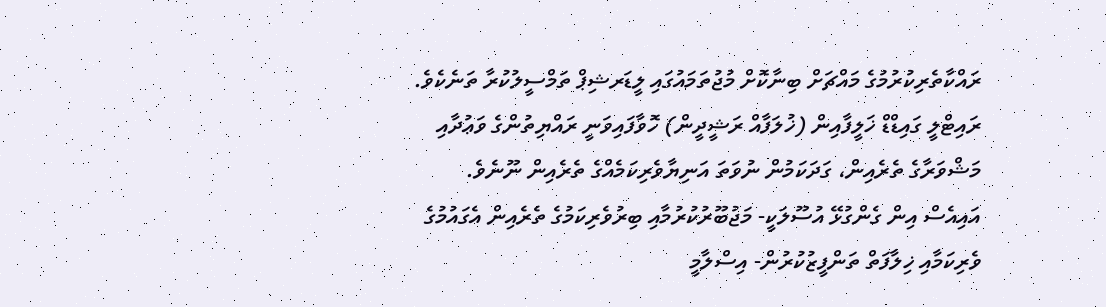ރައްކާތެރިކުރުމުގެ މައްޗަށް ބިނާކޮށް މުޖުތަމައުގައި ލީޑަރޝިޕް ތަމްސީލުކުރާ ތަނެކެވެ. ރައިޓްލީ ގައިޑްޑް ޚަލީފާއިން (ޚުލަފާއް ރަޝީދީން) ހޮވާފައިވަނީ ރައްޔިތުންގެ ވަޢުދާއި މަޝްވަރާގެ ތެރެއިން، ގަދަކަމުން ނުވަތަ އަނިޔާވެރިކަމެއްގެ ތެރެއިން ނޫނެވެ. އައިއެސް އިން ގެންގުޅޭ އުސޫލަކީ- މަޖުބޫރުކުރުމާއި ބިރުވެރިކަމުގެ ތެރެއިން އެގައުމުގެ ވެރިކަމާއި ޚިލާފަތް ތަންފީޒުކުރުން- އިސްލާމީ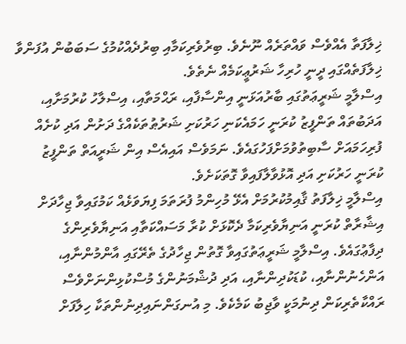ޚިލާފަތާ އެއްވެސް ވައްތަރެއް ނޫނެވެ. ބިރުވެރިކަމާއި ބިރުދެއްކުމުގެ ސަބަބުން އުފަންވާ ޚިލާފަތެއްގައި ދީނީ ހުރިހާ ޝަރުޢީކަމެއް ނެތެވެ.
އިސްލާމީ ޝަރީޢަތުގައި ބާރުއަޅަނީ އިންސާފާއި، ރަޙްމަތާއި، އިސްލާހު ކުރުމަށާއި، އަދަބުތައް ތަންފީޒު ކުރަނީ ހަމައެކަނި ހަރުކަށި ޝަރުޠުތަކެއްގެ ދަށުން އަދި ކުށެއް ފުރިހަމައަށް ސާބިތުވުމަށްފަހުގައެވެ. ނަމަވެސް އައިއެސް އިން ޝަރީއަތް ތަންފީޒު ކުރަނީ ހަރުކަށި އަދި އޮޅުވާލާފައިވާ ގޮތަކަށެވެ.
އިސްލާމީ ޚިލާފަތު ޤާއިމުކުރުމަށް އެޅޭ މުހިންމު ފުރަތަމަ ފިޔަވަޅެއް ކަމުގައިވާ ޖިހާދަށް އިޝާރާތް ކުރަނީ އަނިޔާވެރިކަމާ ދެކޮޅަށް ކުރާ މަސައްކަތާއި އަނިޔާވެރިންގެ ދިފާޢުގައެވެ. އިސްލާމީ ޝަރީޢަތުގައިވާ ގޮތުން ޖިހާދުގެ ތެރޭގައި އާންމުންނާއި، އަންހެނުންނާއި، ކުޑަކުދިންނާއި، އަދި ދުޝްމަނުންގެ މުސްކުޅިންނަށްވެސް ރައްކާތެރިކަން ދިނުމަކީ ވާޖިބު ކަމެކެވެ. މި އުނގަންނައިދިނުންތަކާ ހިލާފަށް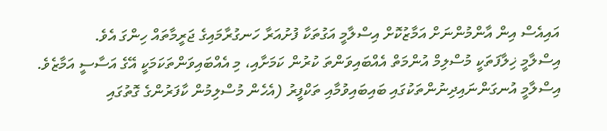އައިއެސް އިން އާންމުންނަށް އަމާޒުކޮށް އިސްލާމީ އަގުތަކާ ފުށުއަރާ ހަނގުރާމައިގެ ޖަރީމާތައް ހިންގަ އެވެ.
އިސްލާމީ ޚިލާފަތަކީ މުސްލިމް އުންމަތް އެއްބައިވަންތަ ކުރުން ކަމަށާއި، މި އެއްބައިވަންތަކަމަކީ އޭގެ އަސާސީ އަމާޒެވެ. އިސްލާމީ އުނގަންނައިދިނުންތަކުގައި ބައިބައިވުމާއި ތަކްފީރު (އެހެން މުސްލިމުން ކާފަރުންގެ ގޮތުގައި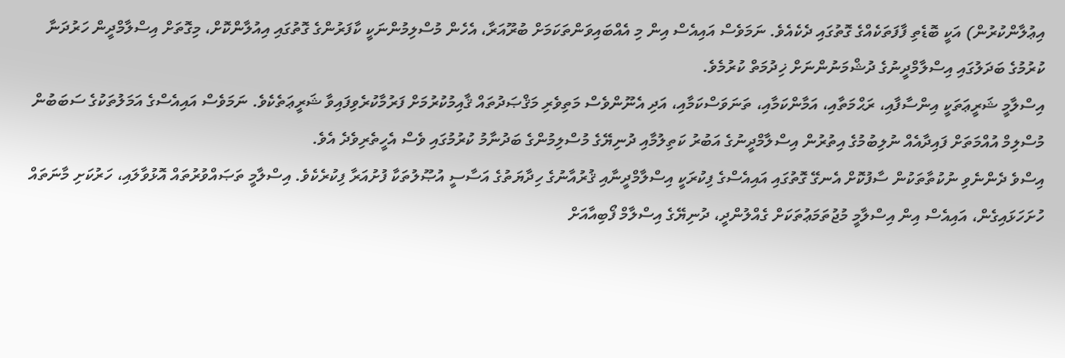އިޢުލާންކުރުން) އަކީ ބޮޑެތި ފާފަތަކެއްގެ ގޮތުގައި ދެކެއެވެ. ނަމަވެސް އައިއެސް އިން މި އެއްބައިވަންތަކަމަށް ބުރޫއަރާ، އެހެން މުސްލިމުންނަކީ ކާފަރުންގެ ގޮތުގައި އިއުލާންކޮށް، މިގޮތަށް އިސްލާމްދީން ހަރުދަނާ ކުރުމުގެ ބަދަލުގައި އިސްލާމްދީނުގެ ދުޝްމަނުންނަށް ޚިދުމަތް ކުރުމެވެ.
އިސްލާމީ ޝަރީޢަތަކީ އިންސާފާއި، ރަޙްމަތާއި، އަމާންކަމާއި، ތަނަވަސްކަމާއި، އަދި އެނޫންވެސް މަތިވެރި މަޤްޞަދުތައް ޤާއިމުކުރުމަށް ފަރުމާކުރެވިފައިވާ ޝަރީޢަތެކެވެ. ނަމަވެސް އައިއެސްގެ އަމަލުތަކުގެ ސަބަބުން މުސްލިމް އުއްމަތަށް ފައިދާއެއް ނުލިބުމުގެ އިތުރުން އިސްލާމްދީނުގެ އަބުރު ކަތިލުމާއި ދުނިޔޭގެ މުސްލިމުންގެ ބަދުނާމު ކުރުމުގައި ވެސް އެހީތެރިވެދެ އެވެ.
އިސްވެ ދެންނެވި ނުކުތާތަކުން ސާފުކޮށް އެނގޭ ގޮތުގައި އައިއެސްގެ ފިކުރަކީ އިސްލާމްދީނާއި ޤުރުއާނުގެ ހިދާޔަތުގެ އަސާސީ އުޞޫލުތަކާ ފުށުއަރާ ފިކުރެކެވެ. އިސްލާމީ ތަޞައްވުރުތައް އޮޅުވާލައި، ހަރުކަށި މާނަތައް ހުށަހަޅައިގެން، އައިއެސް އިން އިސްލާމީ މުޖުތަމަޢުތަކަށް ގެއްލުންދީ، ދުނިޔޭގެ އިސްލާމް ފޯބިއާއަށް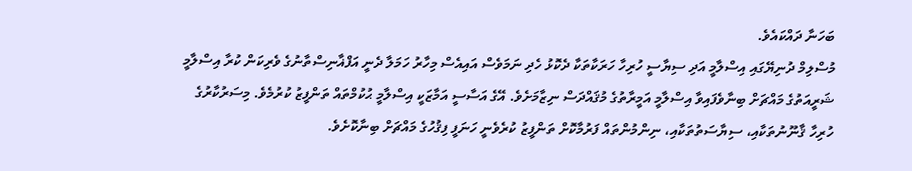ބަހަނާ ދައްކައެވެ.
މުސްލިމް ދުނިޔޭގައި އިސްލާމީ އަދި ސިޔާސީ ހުރިހާ ހަރަކާތަކާ ދެކޮޅު ހެދި ނަމަވެސް އައިއެސް މިހާރު ހަމަލާ ދެނީ އަފްޣާނިސްތާނުގެ ވެރިކަން ކުރާ އިސްލާމީ ޝަރީއަތުގެ މައްޗަށް ބިނާވެފައިވާ އިސްލާމީ އަމީރާތުގެ މުޤައްދަސް ނިޒާމަށެވެ. އޭގެ އަސާސީ އަމާޒަކީ އިސްލާމީ ޙުކުމްތައް ތަންފީޒު ކުރުމެވެ. މިސަރުކާރުގެ ހުރިހާ ޤާނޫނުތަކާއި، ސިޔާސަތުތަކާއި، ނިންމުންތައް ފަރުމާކޮށް ތަންފީޒު ކުރެވެނީ ހަނަފީ ފިޤުހުގެ މައްޗަށް ބިނާކޮށެވެ.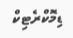ޑިމޮކްރެޓިކް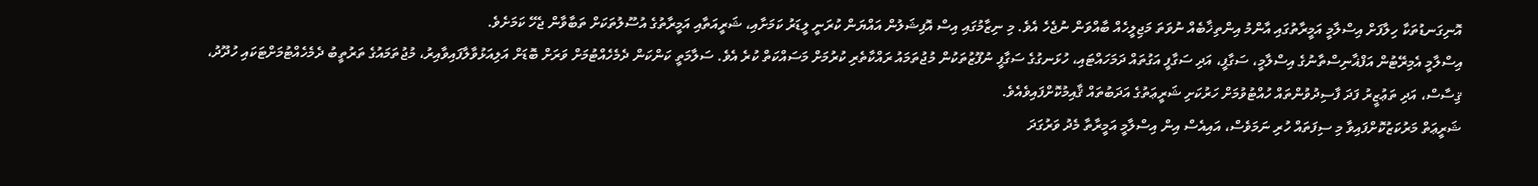އޮނިގަނޑުތަކާ ހިލާފަށް އިސްލާމީ އަމީރާތުގައި އާންމު އިންތިޚާބެއް ނުވަތަ މަޖިލީހެއް ބާއްވަން ނުޖެހެ އެވެ. މި ނިޒާމުގައި އިސް އޮފިޝަލުން އައްޔަން ކުރަނީ ލީޑަރު ކަމަށާއި، ޝަރީއަތާއި އަމީރާތުގެ އުސޫލުތަކަށް ތަބާވާން ޖެހޭ ކަމަށެވެ.
އިސްލާމީ އެމިރޭޓުން އަފްޣާނިސްތާނުގެ އިސްލާމީ، ސަގާފީ، އަދި ސަގާފީ އަގުތައް ދަމަހައްޓައި، ހުޅަނގުގެ ސަގާފީ ނުފޫޒުތަކުން މުޖުތަމައު ރައްކާތެރި ކުރުމަށް މަސައްކަތް ކުރެ އެވެ. ސަލާމަތީ ކަންކަން ދެމެހެއްޓުމަށް ވަރަށް ބޮޑަށް އަލިއަޅުވާލާފައިވާއިރު، މުޖުތަމައުގެ ތަރުތީބު ދެމެހެއްޓުމަށްޓަކައި ހުދޫދު، ޤިސާސް، އަދި ތަޢުޒީރު ފަދަ ފާސިދުވުންތައް ހުއްޓުވުމަށް ހަރުކަށި ޝަރީޢަތުގެ އަދަބުތައް ޤާއިމުކޮށްފައިވެއެވެ.
ޝަރީޢަތް މަރުކަޒުކޮށްފައިވާ މި ސިފަތައް ހުރި ނަމަވެސް، އައިއެސް އިން އިސްލާމީ އަމީރާތާ މެދު ވަރުގަދަ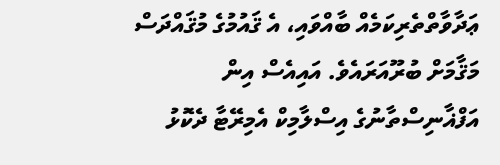ޢަދާވާތްތެރިކަމެއް ބާއްވައި، އެ ޤައުމުގެ މުޤައްދަސް މަޤާމަށް ބުރޫއަރައެވެ. އައިއެސް އިން އަފްޣާނިސްތާނުގެ އިސްލާމިކް އެމިރޭޓާ ދެކޮޅު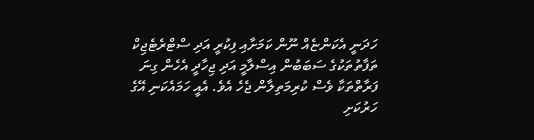ހަދަނީ އެކަންޏެއް ނޫން ކަމަށާއި ފިކުރީ އަދި ސްޓްރެޓެޖިކް ތަފާތުތަކުގެ ސަބަބުން އިސްލާމީ އަދި ޖިހާދީ އެހެން ގިނަ ފަރާތްތަކާ ވެސް ކުރިމަތިލާން ޖެހެ އެވެ. އެއީ ހަމައެކަނި އޭގެ ހަރުކަށި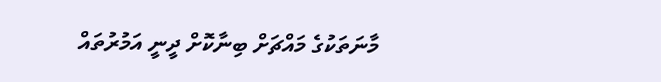މާނަތަކުގެ މައްޗަށް ބިނާކޮށް ދީނީ އަމުރުތައް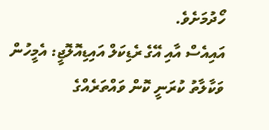ހޯދުމަށެވެ.
އައިއެސް އާއި އޭގެ ރެޑިކަލް އައިޑިއޮލޮޖީ: އެމީހުން ވަކާލާތު ކުރަނީ ކޮން ވައްތަރެއްގެ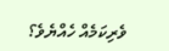ވެރިކަމެއް ހެއްޔެވެ؟